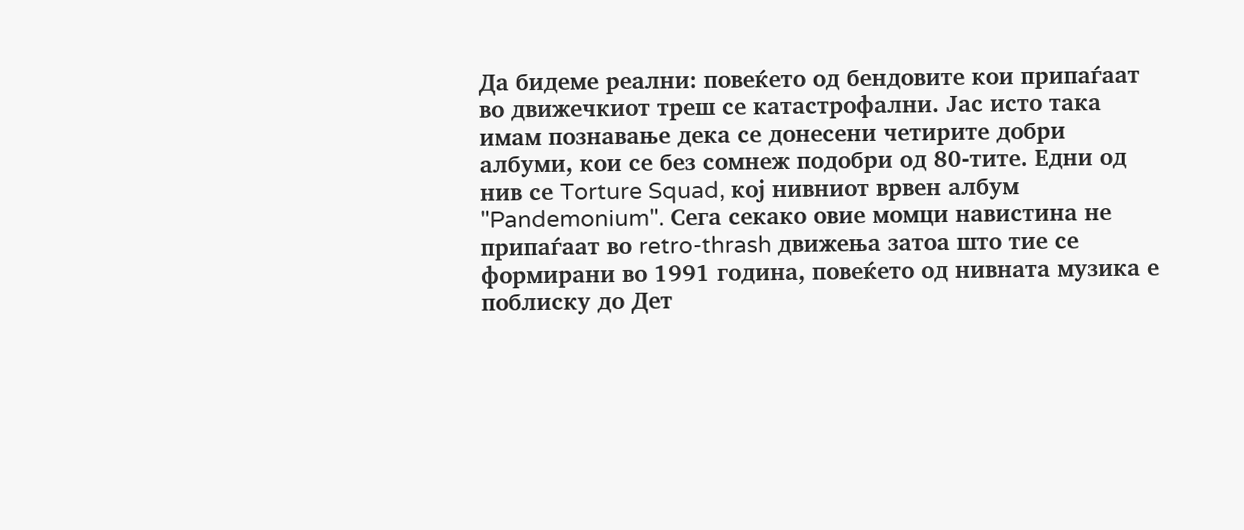Да бидеме реални: повеќето од бендовите кои припаѓаат во движечкиот треш се катастрофални. Јас исто така имам познавање дека се донесени четирите добри албуми, кои се без сомнеж подобри од 80-тите. Едни од нив се Torture Squad, кој нивниот врвен албум "Pandemonium". Сега секако овие момци навистина не припаѓаат во retro-thrash движења затоа што тие се формирани во 1991 година, повеќето од нивната музика е поблиску до Дет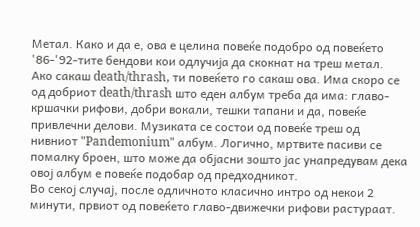Метал. Како и да е, ова е целина повеќе подобро од повеќето '86-'92-тите бендови кои одлучија да скокнат на треш метал.
Ако сакаш death/thrash, ти повеќето го сакаш ова. Има скоро се од добриот death/thrash што еден албум треба да има: главо-кршачки рифови, добри вокали, тешки тапани и да, повеќе привлечни делови. Музиката се состои од повеќе треш од нивниот "Pandemonium" албум. Логично, мртвите пасиви се помалку броен, што може да објасни зошто јас унапредувам дека овој албум е повеќе подобар од предходникот.
Во секој случај, после одличното класично интро од некои 2 минути, првиот од повеќето главо-движечки рифови растураат.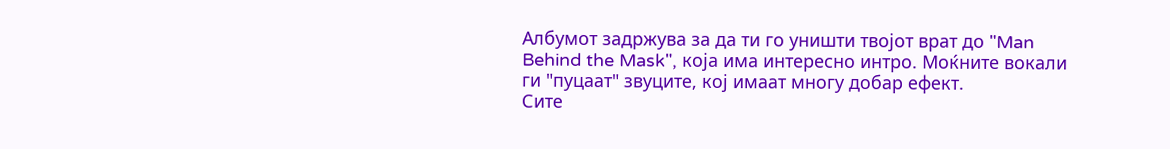Албумот задржува за да ти го уништи твојот врат до "Man Behind the Mask", која има интересно интро. Моќните вокали ги "пуцаат" звуците, кој имаат многу добар ефект.
Сите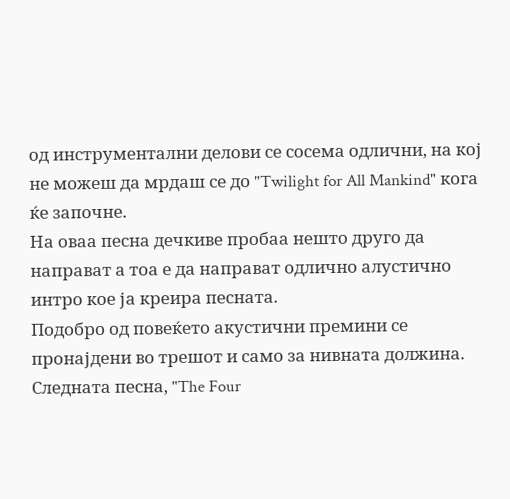од инструментални делови се сосема одлични, на кој не можеш да мрдаш се до "Twilight for All Mankind" кога ќе започне.
На оваа песна дечкиве пробаа нешто друго да направат а тоа е да направат одлично алустично интро кое ја креира песната.
Подобро од повеќето акустични премини се пронајдени во трешот и само за нивната должина.
Следната песна, "The Four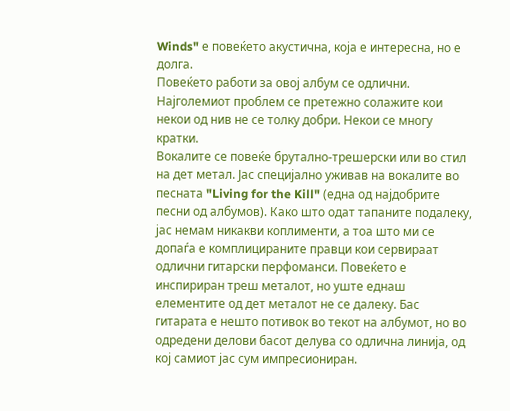Winds" е повеќето акустична, која е интересна, но е долга.
Повеќето работи за овој албум се одлични.
Најголемиот проблем се претежно солажите кои некои од нив не се толку добри. Некои се многу кратки.
Вокалите се повеќе брутално-трешерски или во стил на дет метал. Јас специјално уживав на вокалите во песната "Living for the Kill" (една од најдобрите песни од албумов). Како што одат тапаните подалеку, јас немам никакви коплименти, а тоа што ми се допаѓа е комплицираните правци кои сервираат одлични гитарски перфоманси. Повеќето е инспириран треш металот, но уште еднаш елементите од дет металот не се далеку. Бас гитарата е нешто потивок во текот на албумот, но во одредени делови басот делува со одлична линија, од кој самиот јас сум импресиониран.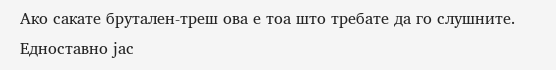Ако сакате брутален-треш ова е тоа што требате да го слушните. Едноставно јас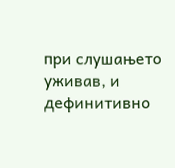при слушањето уживав, и дефинитивно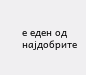е еден од најдобрите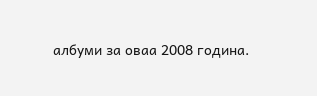албуми за оваа 2008 година.